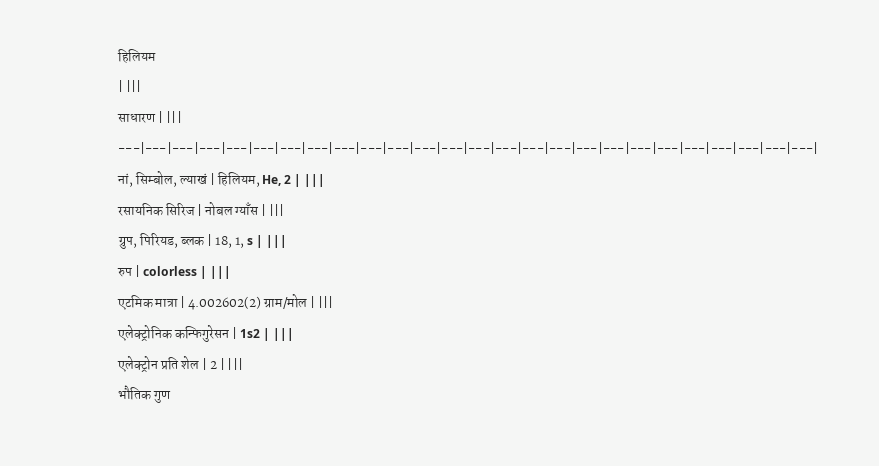हिलियम
| |||
साधारण | |||
---|---|---|---|---|---|---|---|---|---|---|---|---|---|---|---|---|---|---|---|---|---|---|---|---|---|
नां, सिम्बोल, ल्याखं | हिलियम, He, 2 | |||
रसायनिक सिरिज | नोबल ग्याँस | |||
ग्रुप, पिरियड, ब्लक | 18, 1, s | |||
रुप | colorless | |||
एटमिक मात्रा | 4.002602(2) ग्राम/मोल | |||
एलेक्ट्रोनिक कन्फिगुरेसन | 1s2 | |||
एलेक्ट्रोन प्रति शेल | 2 | |||
भौतिक गुण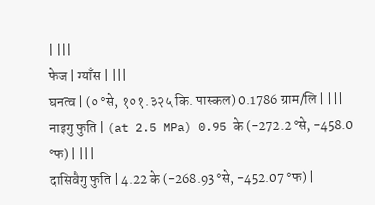| |||
फेज | ग्याँस | |||
घनत्व | (० °से, १०१.३२५ कि. पास्कल) 0.1786 ग्राम/लि | |||
नाइगु फुति | (at 2.5 MPa) 0.95 के (-272.2 °से, -458.0 °फ) | |||
दासिवैगु फुति | 4.22 के (-268.93 °से, -452.07 °फ) |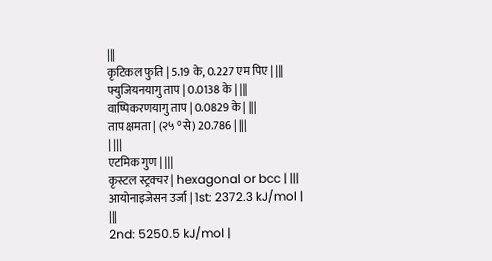|||
कृटिकल फुति | 5.19 के, 0.227 एम पिए | |||
फ्युजियनयागु ताप | 0.0138 के | |||
वाष्पिकरणयागु ताप | 0.0829 के | |||
ताप क्षमता | (२५ °से) 20.786 | |||
| |||
एटमिक गुण | |||
कृस्टल स्ट्रक्चर | hexagonal or bcc | |||
आयोनाइजेसन उर्जा | 1st: 2372.3 kJ/mol | |||
2nd: 5250.5 kJ/mol |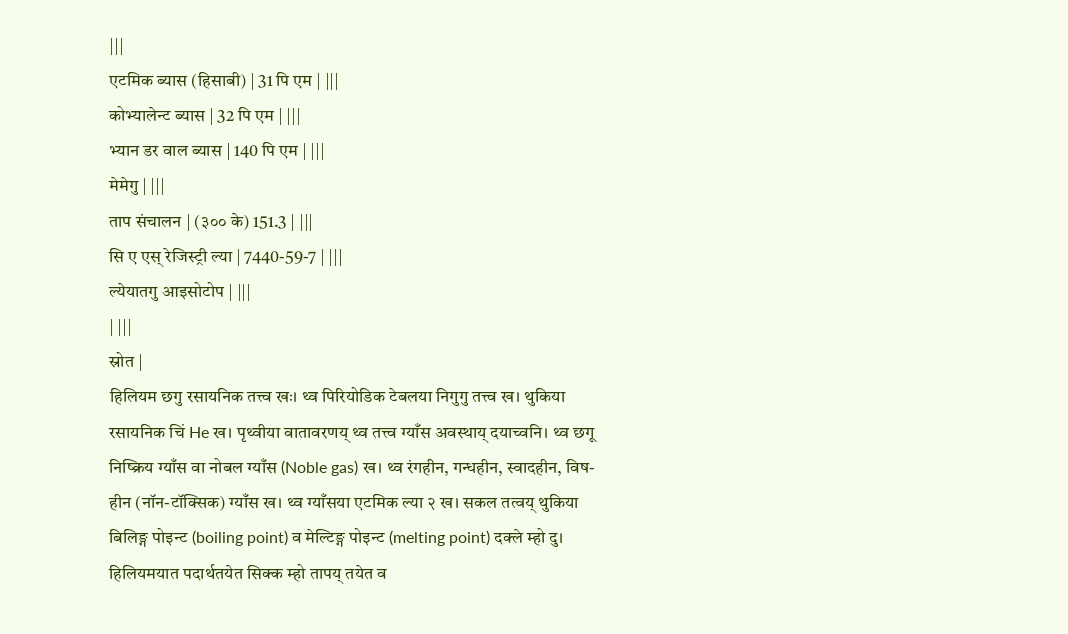|||
एटमिक ब्यास (हिसाबी) | 31 पि एम | |||
कोभ्यालेन्ट ब्यास | 32 पि एम | |||
भ्यान डर वाल ब्यास | 140 पि एम | |||
मेमेगु | |||
ताप संचालन | (३०० के) 151.3 | |||
सि ए एस् रेजिस्ट्री ल्या | 7440-59-7 | |||
ल्येयातगु आइसोटोप | |||
| |||
स्रोत |
हिलियम छगु रसायनिक तत्त्व खः। थ्व पिरियोडिक टेबलया निगुगु तत्त्व ख। थुकिया रसायनिक चिं He ख। पृथ्वीया वातावरणय् थ्व तत्त्व ग्याँस अवस्थाय् दयाच्वनि। थ्व छगू निष्क्रिय ग्याँस वा नोबल ग्याँस (Noble gas) ख। थ्व रंगहीन, गन्धहीन, स्वादहीन, विष-हीन (नॉन-टॉक्सिक) ग्याँस ख। थ्व ग्याँसया एटमिक ल्या २ ख। सकल तत्वय् थुकिया बिलिङ्ग पोइन्ट (boiling point) व मेल्टिङ्ग पोइन्ट (melting point) दक्ले म्हो दु। हिलियमयात पदार्थतयेत सिक्क म्हो तापय् तयेत व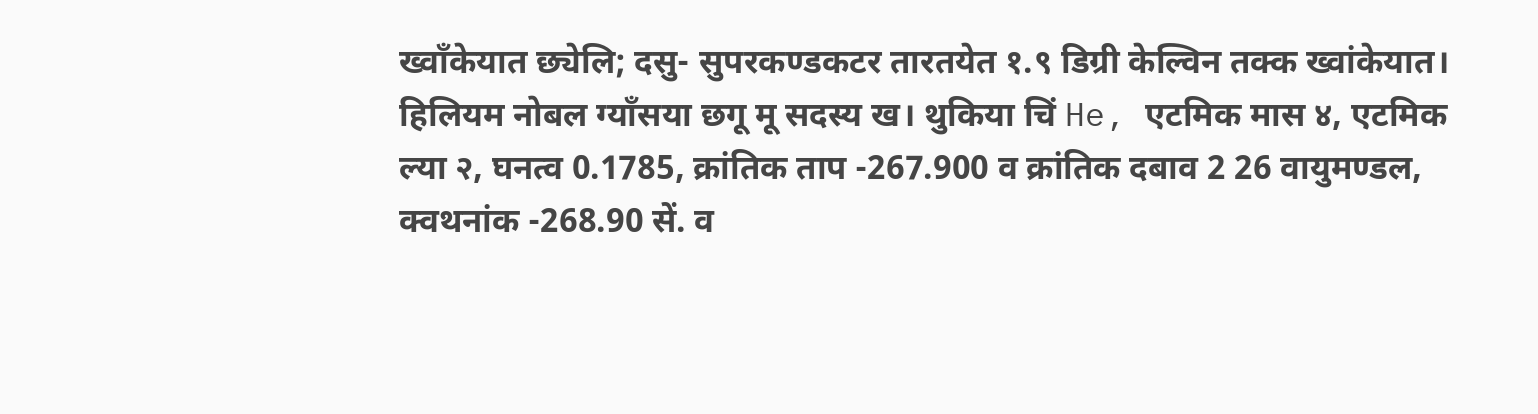ख्वाँकेयात छ्येलि; दसु- सुपरकण्डकटर तारतयेत १.९ डिग्री केल्विन तक्क ख्वांकेयात।
हिलियम नोबल ग्याँसया छगू मू सदस्य ख। थुकिया चिं He, एटमिक मास ४, एटमिक ल्या २, घनत्व 0.1785, क्रांतिक ताप -267.900 व क्रांतिक दबाव 2 26 वायुमण्डल, क्वथनांक -268.90 सें. व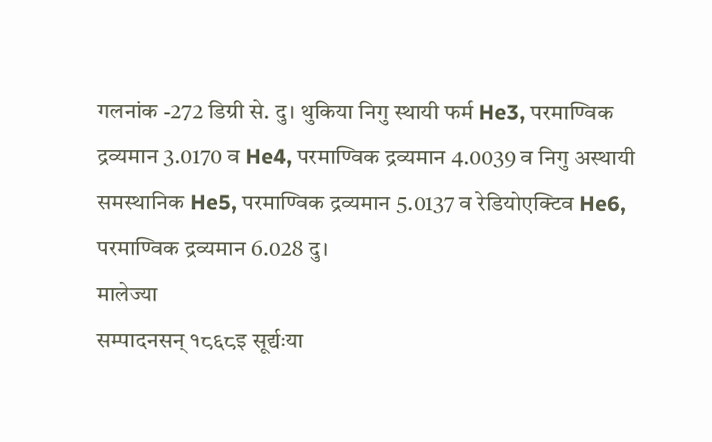गलनांक -272 डिग्री से. दु। थुकिया निगु स्थायी फर्म He3, परमाण्विक द्रव्यमान 3.0170 व He4, परमाण्विक द्रव्यमान 4.0039 व निगु अस्थायी समस्थानिक He5, परमाण्विक द्रव्यमान 5.0137 व रेडियोएक्टिव He6, परमाण्विक द्रव्यमान 6.028 दु।
मालेज्या
सम्पादनसन् १८६८इ सूर्द्यःया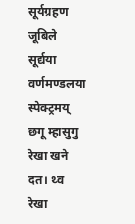सूर्यग्रहण जूबिले सूर्द्यया वर्णमण्डलया स्पेक्ट्रमय् छगू म्हासुगु रेखा खने दत। थ्व रेखा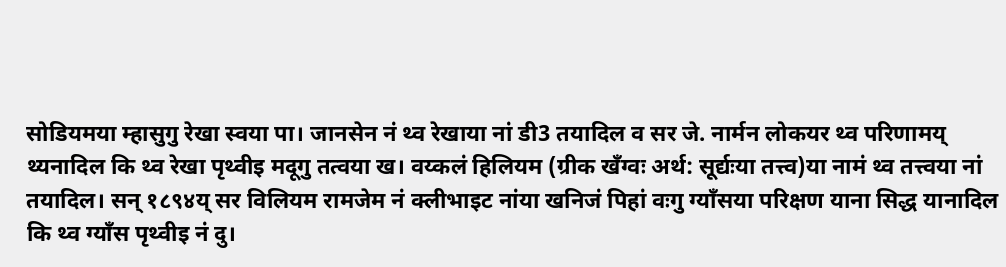सोडियमया म्हासुगु रेखा स्वया पा। जानसेन नं थ्व रेखाया नां डी3 तयादिल व सर जे. नार्मन लोकयर थ्व परिणामय् थ्यनादिल कि थ्व रेखा पृथ्वीइ मदूगु तत्वया ख। वय्कलं हिलियम (ग्रीक खँग्वः अर्थ: सूर्द्यःया तत्त्व)या नामं थ्व तत्त्वया नां तयादिल। सन् १८९४य् सर विलियम रामजेम नं क्लीभाइट नांया खनिजं पिहां वःगु ग्याँसया परिक्षण याना सिद्ध यानादिल कि थ्व ग्याँस पृथ्वीइ नं दु।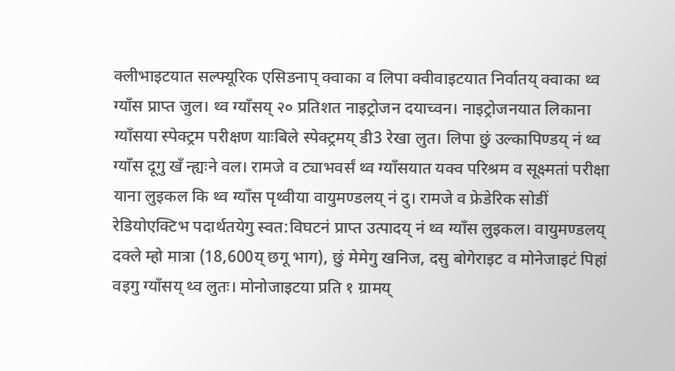क्लीभाइटयात सल्फ्यूरिक एसिडनाप् क्वाका व लिपा क्वीवाइटयात निर्वातय् क्वाका थ्व ग्याँस प्राप्त जुल। थ्व ग्याँसय् २० प्रतिशत नाइट्रोजन दयाच्वन। नाइट्रोजनयात लिकाना ग्याँसया स्पेक्ट्रम परीक्षण याःबिले स्पेक्ट्रमय् डी3 रेखा लुत। लिपा छुं उल्कापिण्डय् नं थ्व ग्याँस दूगु खँ न्ह्यःने वल। रामजे व ट्याभवर्सं थ्व ग्याँसयात यक्व परिश्रम व सूक्ष्मतां परीक्षा याना लुइकल कि थ्व ग्याँस पृथ्वीया वायुमण्डलय् नं दु। रामजे व फ्रेडेरिक सोडीं रेडियोएक्टिभ पदार्थतयेगु स्वत:विघटनं प्राप्त उत्पादय् नं थ्व ग्याँस लुइकल। वायुमण्डलय् दक्ले म्हो मात्रा (18,600य् छगू भाग), छुं मेमेगु खनिज, दसु बोगेराइट व मोनेजाइटं पिहां वइगु ग्याँसय् थ्व लुतः। मोनोजाइटया प्रति १ ग्रामय्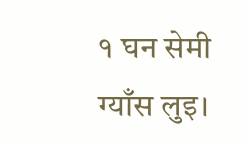१ घन सेमी ग्याँस लुइ।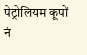पेट्रोलियम कूपों नं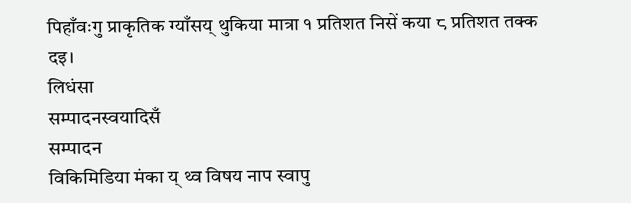पिहाँवःगु प्राकृतिक ग्याँसय् थुकिया मात्रा १ प्रतिशत निसें कया ८ प्रतिशत तक्क दइ।
लिधंसा
सम्पादनस्वयादिसँ
सम्पादन
विकिमिडिया मंका य् थ्व विषय नाप स्वापु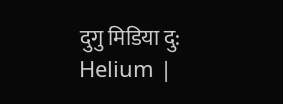दुगु मिडिया दु: Helium |